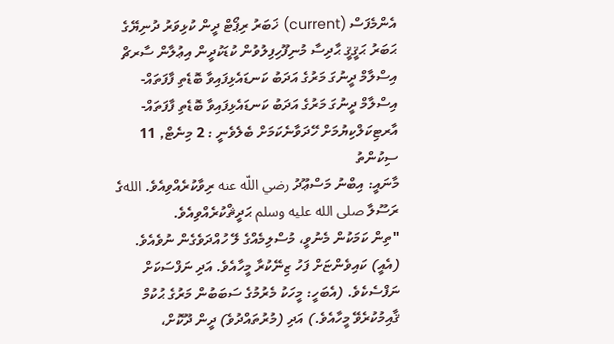އެންމެފަސް (current) ޚަބަރު ރިޕޯޓް ދީން ކުޅިވަރު ދުނިޔޭގެ ޙަބަރު ޙަޤީޤީ ޙާދިސާ މުނިފޫހިފިލުވުން ކުޑަކުދީން އިޢުލާން ސާރޗް
އިސްލާމް ދީނުގަ މަރުގެ އަދަބު ކަނޑައެޅިފައިވާ ބޮޑެތި ފާފަތައް-
އިސްލާމް ދީނުގަ މަރުގެ އަދަބު ކަނޑައެޅިފައިވާ ބޮޑެތި ފާފަތައް-
އާރޓިކަލްކިޔުމަށް ހޭދަވާނެކަމަށް ބެލެވެނީ : 2 މިނެޓް, 11 ސިކުންތު
މާނައީ: އިބްނު މަސްޢޫދު رضي اللّه عنه ރިވާކުރެއްވިއެވެ. اللهގެ ރަސޫލާ صلى الله عليه وسلم ޙަދީޘްކުރެއްވިއެވެ.
"ތިން ކަމަކުން މެނުވީ، މުސްލިމެއްގެ ލޭ ހުއްދަވެގެން ނުވެއެވެ. (އެއީ) ކައިވެންޏަށް ފަހު ޒިނޭކުރާ މީހާއެވެ. އަދި ނަފްސަކަށް ނަފްސެކެވެ. (އެބަހީ: މީހަކު މެރުމުގެ ސަބަބުން މަރުގެ ޙުކުމް ޤާއިމުކުރެވޭ މީހާއެވެ.) އަދި (މުރުތައްދުވެ) ދީން ދޫކޮށް،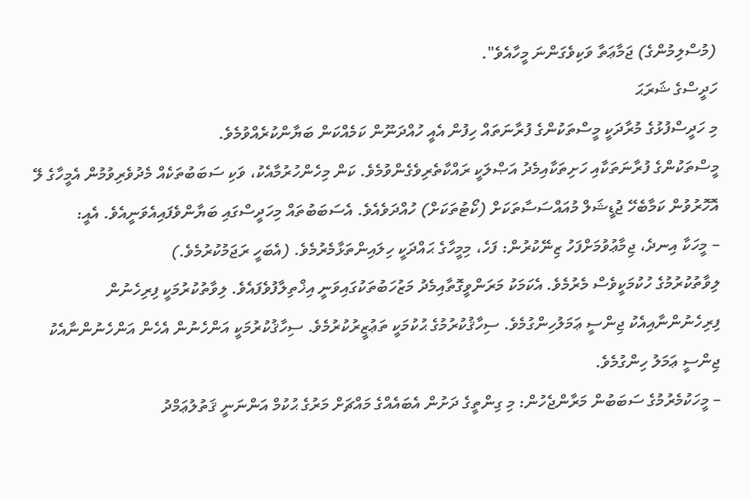(މުސްލިމުންގެ) ޖަމާޢަތާ ވަކިވެގަންނަ މީހާއެވެ".
ހަދީސްގެ ޝަރަޙަ
މި ހަދީސްފުޅުގެ މުރާދަކީ މީސްތަކުންގެ ފުރާނަތައް ހިފުން އެއީ ހުއްދަނޫން ކަމެއްކަން ބަޔާންކުރެއްވުމެވެ.
މީސްތަކުންގެ ފުރާނަތަކާއި ހަށިތަކާއިމެދު އަޞްލަކީ ރައްކާތެރިވެގެންވުމެވެ. ކަން މިހެންހުރުމާއެކު، ވަކި ސަބަބުތަކެއް މެދުވެރިވުމުން އެމީހާގެ ލޭ އޮހޮރުވުން ކަމާބެހޭ ޖުޑީޝަލް މުއައްސަސާތަކަށް (ކޯޓުތަކަށް) ހުއްދަވެއެވެ. އެސަބަބުތައް މިހަދީސްގައި ބަޔާންވެފައިއެވަނީއެވެ. އެއީ:
– މީހަކާ އިނދެ، ޖިމާޢުވުމަށްފަހު ޒިނޭކުރުން: ފަހެ، މިމީހާގެ ޙައްދަކީ ހިލައިންތަޅާމެރުމެވެ. (އެބަހީ ރަޖަމުކުރުމެވެ.)
ލިވާތުކުރުމުގެ ހުކުމަކީވެސް މެރުމެވެ. އެކަމަކު މަރަންވީގޮތާއިމެދު މަޒުހަބުތަކުގައިވަނީ އިޚްތިލާފުވެފައެވެ. ލިވާތުކުރުމަކީ ފިރިހެނުން ފިރިހެނުންނާއިއެކު ޖިންސީ ޢަމަލުހިންގުމެވެ. ސިހާޤުކުރުމުގެ ޙުކުމަކީ ތަޢުޒީރުކުރުމެވެ. ސިހާޤުކުރުމަކީ އަންހެނުން އެހެން އަންހެނުންނާއެކު ޖިންސީ ޢަމަލު ހިންގުމެވެ.
– މީހަކުމެރުމުގެ ސަބަބުން މަރާންޖެހުން: މި ގިންތީގެ ދަށުން އެބައެއްގެ މައްޗަށް މަރުގެ ޙުކުމް އަންނަނީ ޤަތުލުޢަމްދު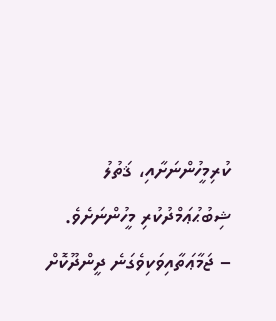ކުރިމީހުންނަށާއި، ޤަތުލު ޝިބުޙުޢަމްދުކުރި މީހުންނަށެވެ.
– ޖަމާޢަތާއިވަކިވެގަނެ ދީންދޫކޮށް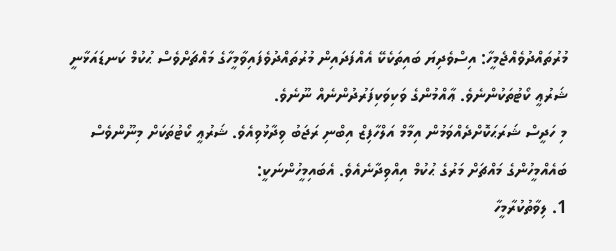މުރުތައްދުވެއްޖެމީހާ: އިސްވެދިޔަ ބައިތަކެކޭ އެއްފަދައިން މުރުތައްދުވެފައިވާމީހާގެ މައްޗަށްވެސް ޙުކުމް ކަނޑައަޅާނީ ޝަރުޢީ ކޯޓުތަކުންނެވެ. ޢާއްމުންގެ ވަކިވަކިފަރުދުންނެއް ނޫނެވެ.
މި ހަދީސް ޝަރަޙަކޮށްދެއްވަމުން އިމާމް އަލްހާފިޒް އިބްނި ރަޖަބު ވިދާޅުވިއެވެ. ޝަރުޢީ ކޯޓުތަކަށް މިނޫންވެސް ބައެއްމީހުންގެ މައްޗަށް މަރުގެ ޙުކުމް އިއްވިދާނެއެވެ. އެބައިމީހުންނަކީ:
1. ލިވާތުކުރާމީހާ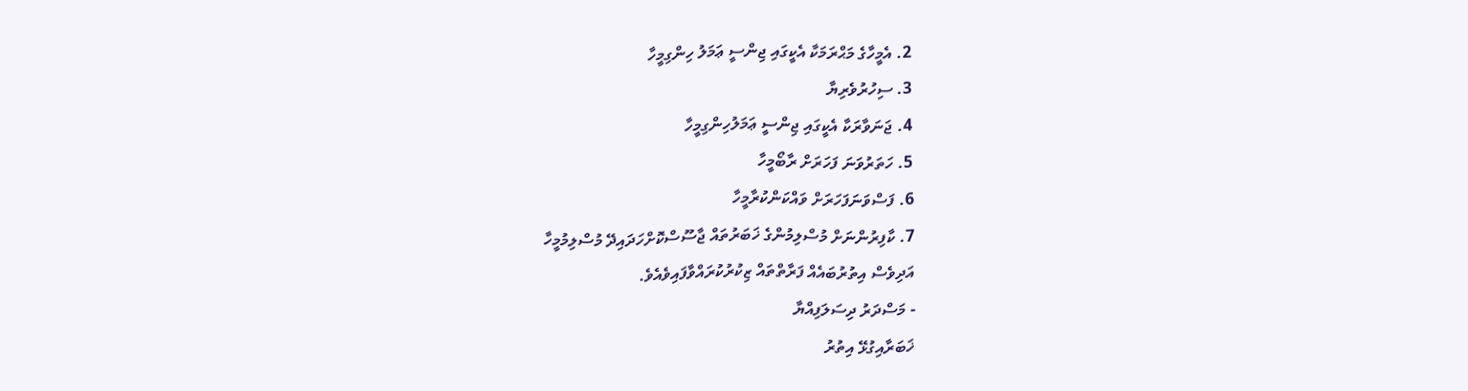2. އެމީހާގެ މަޙްރަމަކާ އެކީގައި ޖިންސީ ޢަމަލު ހިންގިމީހާ
3. ސިހުރުވެރިޔާ
4. ޖަނަވާރަކާ އެކީގައި ޖިންސީ ޢަމަލުހިންގިމީހާ
5. ހަތަރުވަނަ ފަހަރަށް ރާބޯމީހާ
6. ފަސްވަނަފަހަރަށް ވައްކަންކުރާމީހާ
7. ކާފިރުންނަށް މުސްލިމުންގެ ޚަބަރުތައް ޖާސޫސްކޮށްހަދައިދޭ މުސްލިމުމީހާ
އަދިވެސް އިތުރުބައެއް ފަރާތްތައް ޒިކުރުކުރައްވާފައިވެއެވެ.
- މަސްދަރު ދިސަލަފިއްޔާ
ޚަބަރާއިގުޅޭ އިތުރު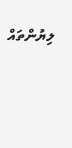ލިޔުންތައް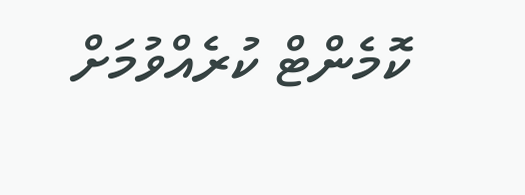ކޮމެންޓް ކުރެއްވުމަށް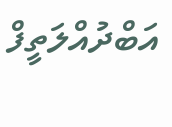އަބްދުއްލަތީފް